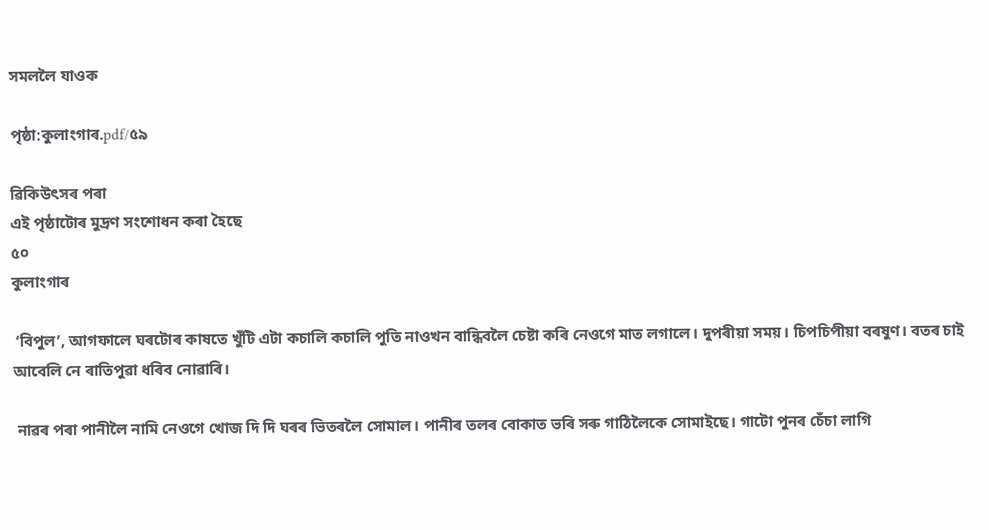সমললৈ যাওক

পৃষ্ঠা:কুলাংগাৰ.pdf/৫৯

ৱিকিউৎসৰ পৰা
এই পৃষ্ঠাটোৰ মুদ্ৰণ সংশোধন কৰা হৈছে
৫০
কুলাংগাৰ

 ‘বিপুল’, আগফালে ঘৰটোৰ কাষতে খুঁটি এটা কচালি কচালি পুতি নাওখন বান্ধিবলৈ চেষ্টা কৰি নেওগে মাত লগালে। দুপৰীয়া সময়। চিপচিপীয়া বৰষুণ। বতৰ চাই আবেলি নে ৰাতিপুৱা ধৰিব নোৱাৰি।

 নাৱৰ পৰা পানীলৈ নামি নেওগে খোজ দি দি ঘৰৰ ভিতৰলৈ সোমাল। পানীৰ তলৰ বোকাত ভৰি সৰু গাঠিলৈকে সোমাইছে। গাটো পুনৰ চেঁচা লাগি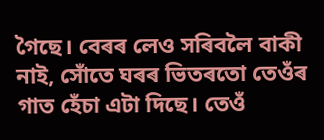গৈছে। বেৰৰ লেও সৰিবলৈ বাকী নাই, সোঁতে ঘৰৰ ভিতৰতো তেওঁৰ গাত হেঁচা এটা দিছে। তেওঁ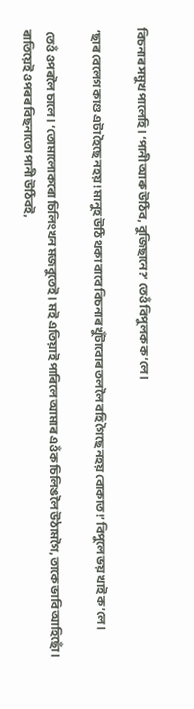বিচনাৰ সমুখ পালেহি। ‘পানী আৰু উঠিব, বুজিছানে?’ তেওঁ বিপুলক ক’লে।

 ‘ছাৰ বেলেগ কাণ্ড এটা হৈছে নহয়! মানুহ উঠি থকা বাবে বিচনাৰ খুঁটাবোৰ তললৈ বহি গৈছে নহয় বোকাত!’ বিপুলে ভয় খাই ক’লে।

 তেওঁ ওপৰলৈ চালে। ‘তোমালোকৰো চিলিংখন মজবুতেই। মই এতিয়াই পাৰিলে আমাৰ এওঁক চিলিঙলৈ উঠামগৈ, তাকে ভাবি আহিছোঁ। ৰাতিয়েই ওপৰৰ বিছনাতো পানী উঠিবই,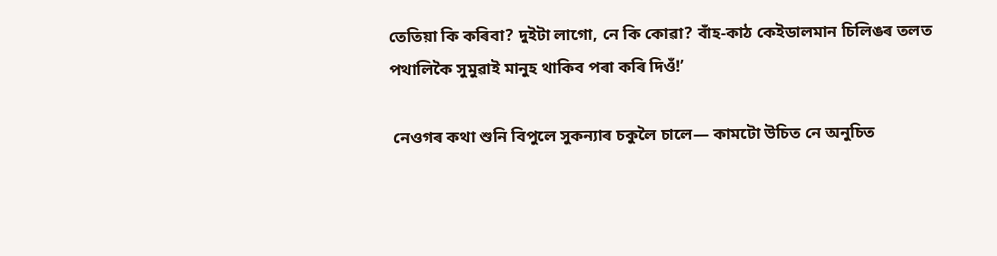তেতিয়া কি কৰিবা? দুইটা লাগো, নে কি কোৱা? বাঁহ-কাঠ কেইডালমান চিলিঙৰ তলত পথালিকৈ সুমুৱাই মানুহ থাকিব পৰা কৰি দিওঁ!’

 নেওগৰ কথা শুনি বিপুলে সুকন্যাৰ চকুলৈ চালে— কামটো উচিত নে অনুচিত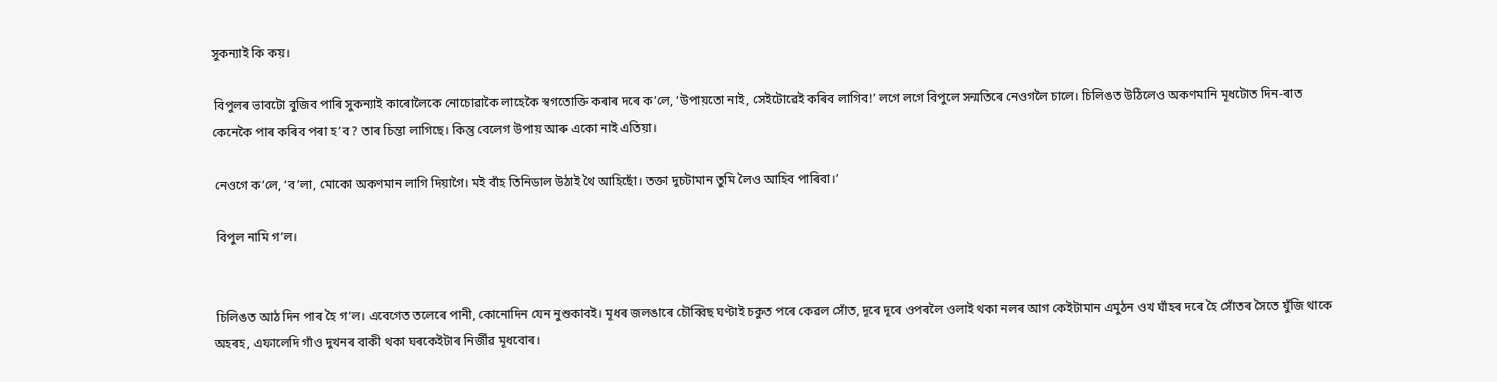সুকন্যাই কি কয়।

 বিপুলৰ ভাবটো বুজিব পাৰি সুকন্যাই কাৰোলৈকে নোচোৱাকৈ লাহেকৈ স্বগতোক্তি কৰাৰ দৰে ক’লে, ‘উপায়তো নাই, সেইটোৱেই কৰিব লাগিব!’ লগে লগে বিপুলে সন্মতিৰে নেওগলৈ চালে। চিলিঙত উঠিলেও অকণমানি মূধটোত দিন-ৰাত কেনেকৈ পাৰ কৰিব পৰা হ’ব? তাৰ চিন্তা লাগিছে। কিন্তু বেলেগ উপায় আৰু একো নাই এতিয়া।

 নেওগে ক’লে, ‘ব’লা, মোকো অকণমান লাগি দিয়াগৈ। মই বাঁহ তিনিডাল উঠাই থৈ আহিছোঁ। তক্তা দুচটামান তুমি লৈও আহিব পাৰিবা।’

 বিপুল নামি গ’ল।


 চিলিঙত আঠ দিন পাৰ হৈ গ’ল। এবেগেত তলেৰে পানী, কোনোদিন যেন নুশুকাবই। মূধৰ জলঙাৰে চৌব্বিছ ঘণ্টাই চকুত পৰে কেৱল সোঁত, দূৰে দূৰে ওপৰলৈ ওলাই থকা নলৰ আগ কেইটামান এমুঠন ওখ ঘাঁহৰ দৰে হৈ সোঁতৰ সৈতে যুঁজি থাকে অহৰহ, এফালেদি গাঁও দুখনৰ বাকী থকা ঘৰকেইটাৰ নিৰ্জীৱ মূধবোৰ।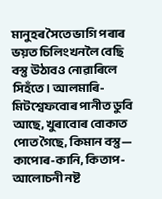মানুহৰ সৈতে ভাগি পৰাৰ ভয়ত চিলিংখনলৈ বেছি বস্তু উঠাবও নোৱাৰিলে সিহঁতে। আলমাৰি-মিটশ্বেফবোৰ পানীত ডুবি আছে, খুৰাবোৰ বোকাত পোত গৈছে, কিমান বস্তু— কাপোৰ-কানি, কিতাপ-আলোচনী নষ্ট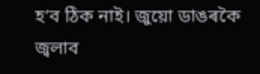হ’ব ঠিক নাই। জুয়ো ডাঙৰকৈ জ্বলাব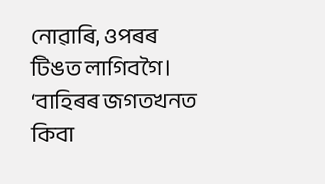নোৱাৰি, ওপৰৰ টিঙত লাগিবগৈ। ‘বাহিৰৰ জগতখনত কিবা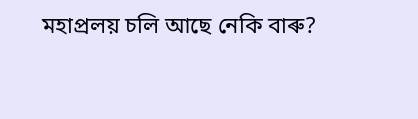মহাপ্ৰলয় চলি আছে নেকি বাৰু?